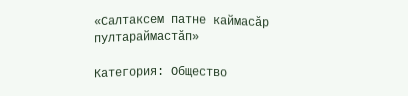«Салтаксем патне каймасăр пултараймастăп»

Категория: Общество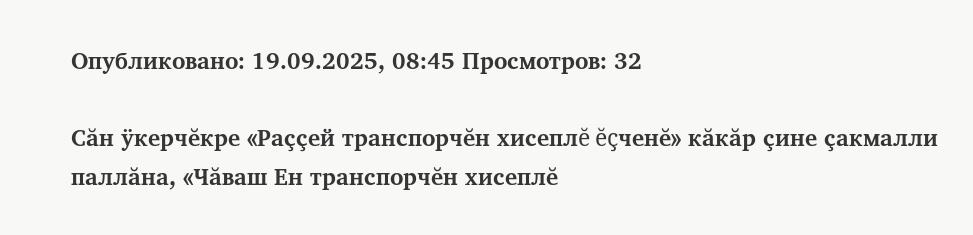Опубликовано: 19.09.2025, 08:45 Просмотров: 32

Сăн ÿкерчĕкре «Раççей транспорчĕн хисеплĕ ĕçченĕ» кăкăр çине çакмалли паллăна, «Чăваш Ен транспорчĕн хисеплĕ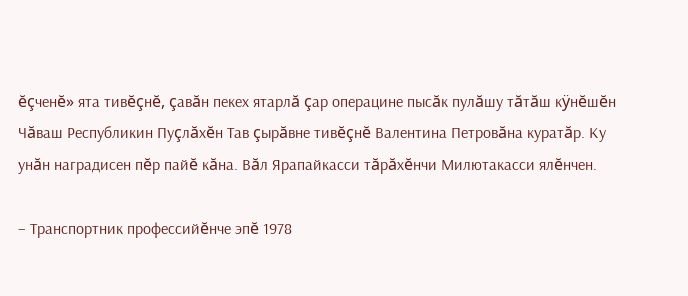ĕçченĕ» ята тивĕçнĕ, çавăн пекех ятарлă çар операцине пысăк пулăшу тăтăш кÿнĕшĕн Чăваш Республикин Пуçлăхĕн Тав çырăвне тивĕçнĕ Валентина Петровăна куратăр. Ку унăн наградисен пĕр пайĕ кăна. Вăл Ярапайкасси тăрăхĕнчи Милютакасси ялĕнчен.

– Транспортник профессийĕнче эпĕ 1978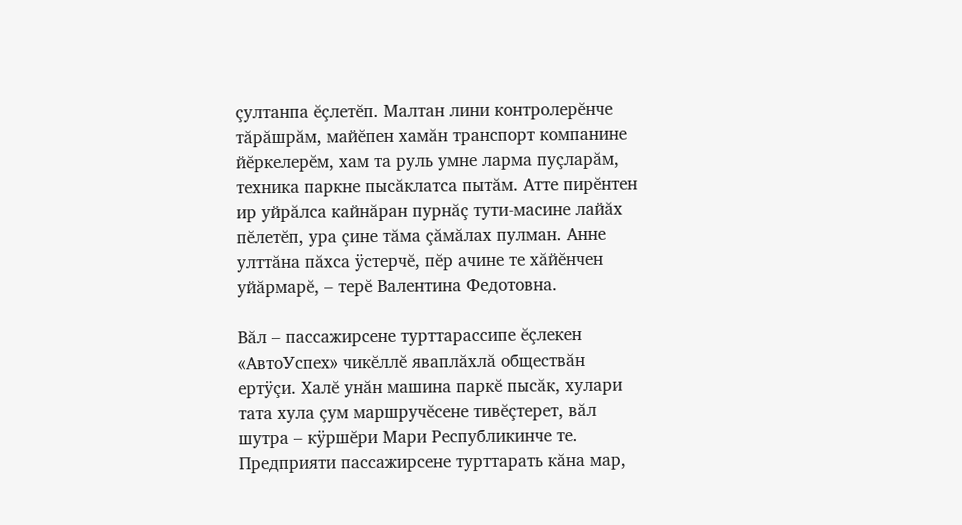çултанпа ĕçлетĕп. Малтан лини контролерĕнче тăрăшрăм, майĕпен хамăн транспорт компанине йĕркелерĕм, хам та руль умне ларма пуçларăм, техника паркне пысăклатса пытăм. Атте пирĕнтен ир уйрăлса кайнăран пурнăç тути-масине лайăх пĕлетĕп, ура çине тăма çăмăлах пулман. Анне улттăна пăхса ÿстерчĕ, пĕр ачине те хăйĕнчен уйăрмарĕ, – терĕ Валентина Федотовна.

Вăл – пассажирсене турттарассипе ĕçлекен «АвтоУспех» чикĕллĕ яваплăхлă обществăн ертÿçи. Халĕ унăн машина паркĕ пысăк, хулари тата хула çум маршручĕсене тивĕçтерет, вăл шутра – кÿршĕри Мари Республикинче те. Предприяти пассажирсене турттарать кăна мар,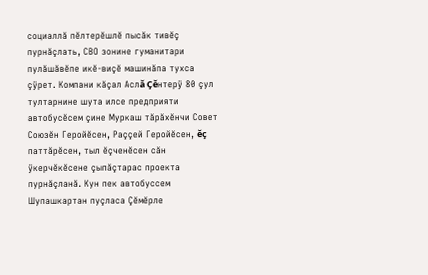социаллă пĕлтерĕшлĕ пысăк тивĕç пурнăçлать, СВО зонине гуманитари пулăшăвĕпе икĕ-виçĕ машинăпа тухса çÿрет. Компани кăçал Аслă Çĕнтерÿ 80 çул тултарнине шута илсе предприяти автобусĕсем çине Муркаш тăрăхĕнчи Совет Союзĕн Геройĕсен, Раççей Геройĕсен, ĕç паттăрĕсен, тыл ĕçченĕсен сăн ÿкерчĕкĕсене çыпăçтарас проекта пурнăçланă. Кун пек автобуссем Шупашкартан пуçласа Çĕмĕрле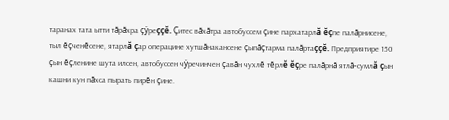таранах тата ытти тăрăхра çÿреççĕ. Çитес вăхăтра автобуссем çине пархатарлă ĕçпе палăрнисене, тыл ĕçченĕсене, ятарлă çар операцине хутшăнакансене çыпăçтарма палăртаççĕ. Предприятире 150 çын ĕçленине шута илсен, автобуссен чÿречинчен çавăн чухлĕ тĕрлĕ ĕçре палăрнă ятлă-сумлă çын кашни кун пăхса пырать пирĕн çине.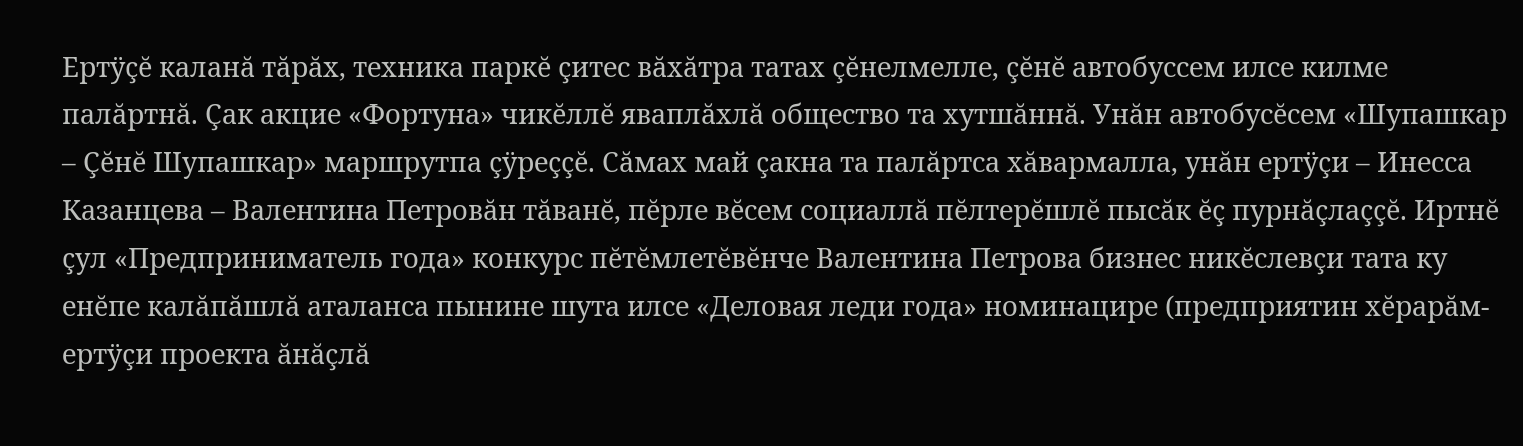Ертÿçĕ каланă тăрăх, техника паркĕ çитес вăхăтра татах çĕнелмелле, çĕнĕ автобуссем илсе килме палăртнă. Çак акцие «Фортуна» чикĕллĕ яваплăхлă общество та хутшăннă. Унăн автобусĕсем «Шупашкар – Çĕнĕ Шупашкар» маршрутпа çÿреççĕ. Сăмах май çакна та палăртса хăвармалла, унăн ертÿçи – Инесса Казанцева – Валентина Петровăн тăванĕ, пĕрле вĕсем социаллă пĕлтерĕшлĕ пысăк ĕç пурнăçлаççĕ. Иртнĕ çул «Предприниматель года» конкурс пĕтĕмлетĕвĕнче Валентина Петрова бизнес никĕслевçи тата ку енĕпе калăпăшлă аталанса пынине шута илсе «Деловая леди года» номинацире (предприятин хĕрарăм-ертÿçи проекта ăнăçлă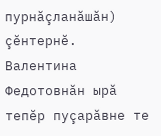пурнăçланăшăн) çĕнтернĕ. Валентина Федотовнăн ырă тепĕр пуçарăвне те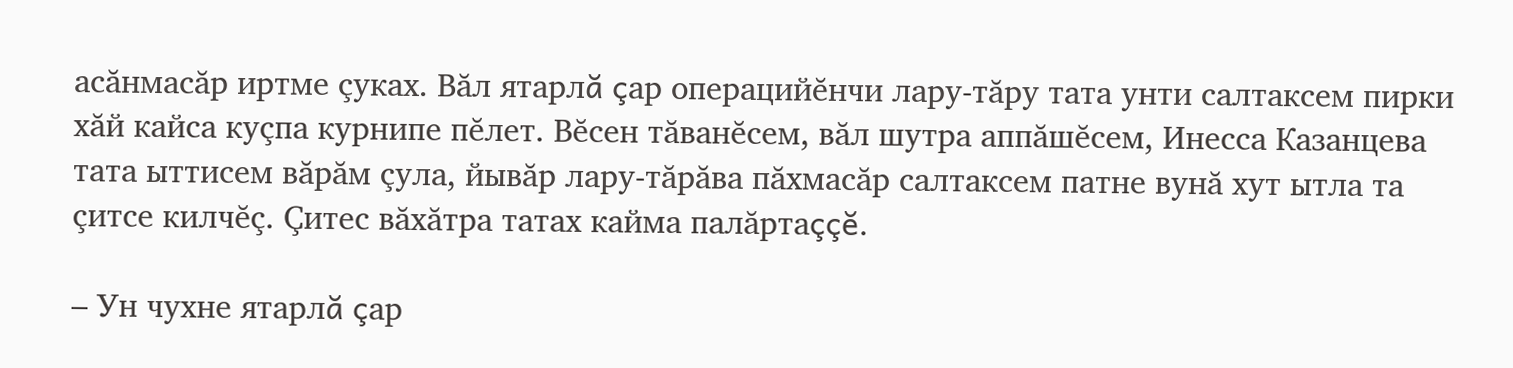асăнмасăр иртме çуках. Вăл ятарлă çар операцийĕнчи лару-тăру тата унти салтаксем пирки хăй кайса куçпа курнипе пĕлет. Вĕсен тăванĕсем, вăл шутра аппăшĕсем, Инесса Казанцева тата ыттисем вăрăм çула, йывăр лару-тăрăва пăхмасăр салтаксем патне вунă хут ытла та çитсе килчĕç. Çитес вăхăтра татах кайма палăртаççĕ.

– Ун чухне ятарлă çар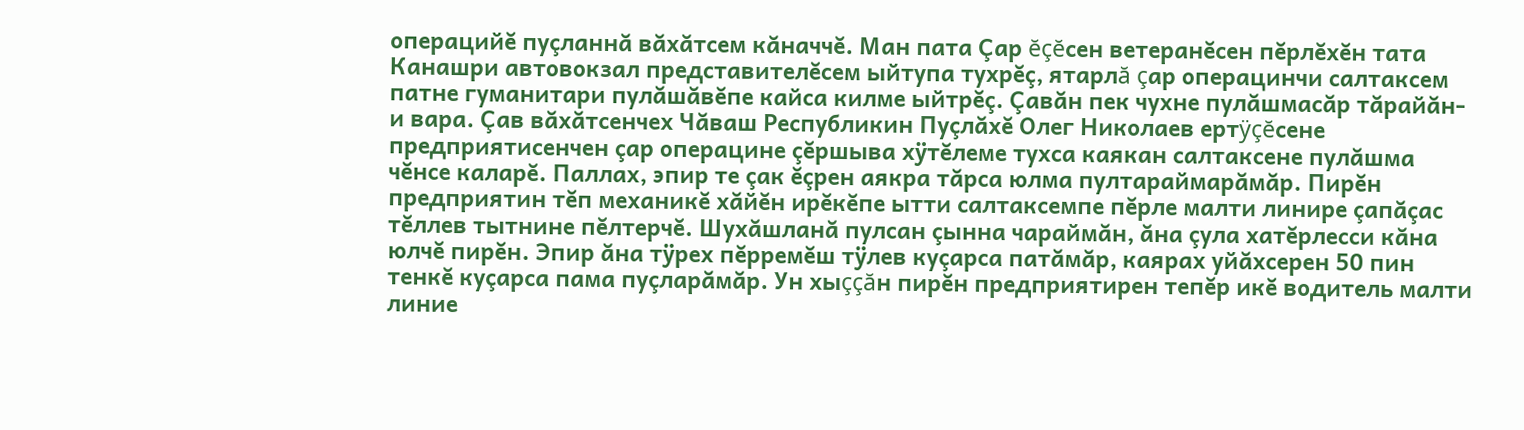операцийĕ пуçланнă вăхăтсем кăначчĕ. Ман пата Çар ĕçĕсен ветеранĕсен пĕрлĕхĕн тата Канашри автовокзал представителĕсем ыйтупа тухрĕç, ятарлă çар операцинчи салтаксем патне гуманитари пулăшăвĕпе кайса килме ыйтрĕç. Çавăн пек чухне пулăшмасăр тăрайăн-и вара. Çав вăхăтсенчех Чăваш Республикин Пуçлăхĕ Олег Николаев ертÿçĕсене предприятисенчен çар операцине çĕршыва хÿтĕлеме тухса каякан салтаксене пулăшма чĕнсе каларĕ. Паллах, эпир те çак ĕçрен аякра тăрса юлма пултараймарăмăр. Пирĕн предприятин тĕп механикĕ хăйĕн ирĕкĕпе ытти салтаксемпе пĕрле малти линире çапăçас тĕллев тытнине пĕлтерчĕ. Шухăшланă пулсан çынна чараймăн, ăна çула хатĕрлесси кăна юлчĕ пирĕн. Эпир ăна тÿрех пĕрремĕш тÿлев куçарса патăмăр, каярах уйăхсерен 50 пин тенкĕ куçарса пама пуçларăмăр. Ун хыççăн пирĕн предприятирен тепĕр икĕ водитель малти линие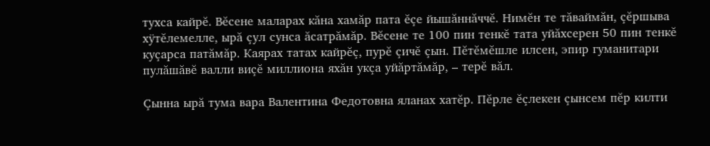тухса кайрĕ. Вĕсене маларах кăна хамăр пата ĕçе йышăннăччĕ. Нимĕн те тăваймăн, çĕршыва хÿтĕлемелле, ырă çул сунса ăсатрăмăр. Вĕсене те 100 пин тенкĕ тата уйăхсерен 50 пин тенкĕ куçарса патăмăр. Каярах татах кайрĕç, пурĕ çичĕ çын. Пĕтĕмĕшле илсен, эпир гуманитари пулăшăвĕ валли виçĕ миллиона яхăн укçа уйăртăмăр, – терĕ вăл.

Çынна ырă тума вара Валентина Федотовна яланах хатĕр. Пĕрле ĕçлекен çынсем пĕр килти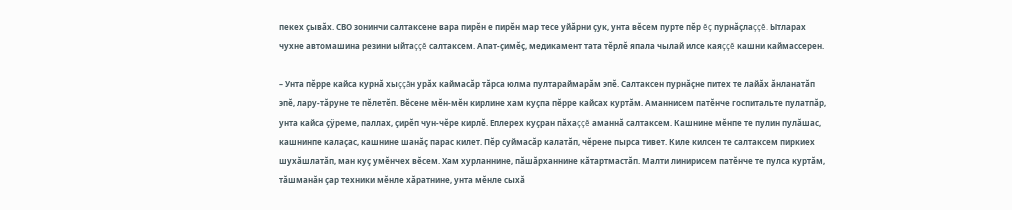пекех çывăх. СВО зонинчи салтаксене вара пирĕн е пирĕн мар тесе уйăрни çук, унта вĕсем пурте пĕр ĕç пурнăçлаççĕ. Ытларах чухне автомашина резини ыйтаççĕ салтаксем. Апат-çимĕç, медикамент тата тĕрлĕ япала чылай илсе каяççĕ кашни каймассерен.

– Унта пĕрре кайса курнă хыççăн урăх каймасăр тăрса юлма пултараймарăм эпĕ. Салтаксен пурнăçне питех те лайăх ăнланатăп эпĕ, лару-тăруне те пĕлетĕп. Вĕсене мĕн-мĕн кирлине хам куçпа пĕрре кайсах куртăм. Аманнисем патĕнче госпитальте пулатпăр, унта кайса çÿреме, паллах, çирĕп чун-чĕре кирлĕ. Еплерех куçран пăхаççĕ аманнă салтаксем. Кашнине мĕнпе те пулин пулăшас, кашнинпе калаçас, кашнине шанăç парас килет. Пĕр суймасăр калатăп, чĕрене пырса тивет. Киле килсен те салтаксем пиркиех шухăшлатăп, ман куç умĕнчех вĕсем. Хам хурланнине, пăшăрханнине кăтартмастăп. Малти линирисем патĕнче те пулса куртăм, тăшманăн çар техники мĕнле хăратнине, унта мĕнле сыхă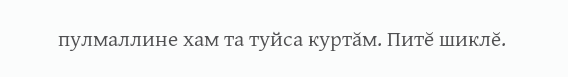пулмаллине хам та туйса куртăм. Питĕ шиклĕ.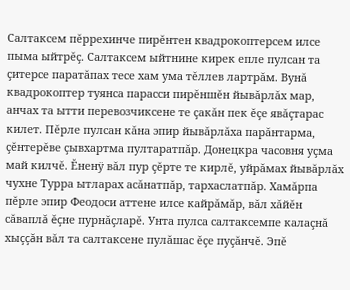Салтаксем пĕррехинче пирĕнтен квадрокоптерсем илсе пыма ыйтрĕç. Салтаксем ыйтнине кирек епле пулсан та çитерсе паратăпах тесе хам ума тĕллев лартрăм. Вунă квадрокоптер туянса парасси пирĕншĕн йывăрлăх мар, анчах та ытти перевозчиксене те çакăн пек ĕçе явăçтарас килет. Пĕрле пулсан кăна эпир йывăрлăха парăнтарма, çĕнтерĕве çывхартма пултаратпăр. Донецкра часовня уçма май килчĕ. Ĕненÿ вăл пур çĕрте те кирлĕ, уйрăмах йывăрлăх чухне Турра ытларах асăнатпăр, тархаслатпăр. Хамăрпа пĕрле эпир Феодоси аттене илсе кайрăмăр, вăл хăйĕн сăваплă ĕçне пурнăçларĕ. Унта пулса салтаксемпе калаçнă хыççăн вăл та салтаксене пулăшас ĕçе пуçăнчĕ. Эпĕ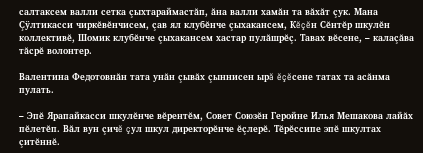салтаксем валли сетка çыхтараймастăп, ăна валли хамăн та вăхăт çук. Мана Çÿлтикасси чиркĕвĕнчисем, çав ял клубĕнче çыхакансем, Кĕçĕн Сĕнтĕр шкулĕн коллективĕ, Шомик клубĕнче çыхакансем хастар пулăшрĕç. Тавах вĕсене, – калаçăва тăсрĕ волонтер.

Валентина Федотовнăн тата унăн çывăх çыннисен ырă ĕçĕсене татах та асăнма пулать.

– Эпĕ Ярапайкасси шкулĕнче вĕрентĕм, Совет Союзĕн Геройне Илья Мешакова лайăх пĕлетĕп. Вăл вун çичĕ çул шкул директорĕнче ĕçлерĕ. Тĕрĕссипе эпĕ шкултах çитĕннĕ.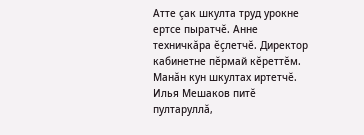Атте çак шкулта труд урокне ертсе пыратчĕ. Анне техничкăра ĕçлетчĕ. Директор кабинетне пĕрмай кĕреттĕм. Манăн кун шкултах иртетчĕ. Илья Мешаков питĕ пултаруллă,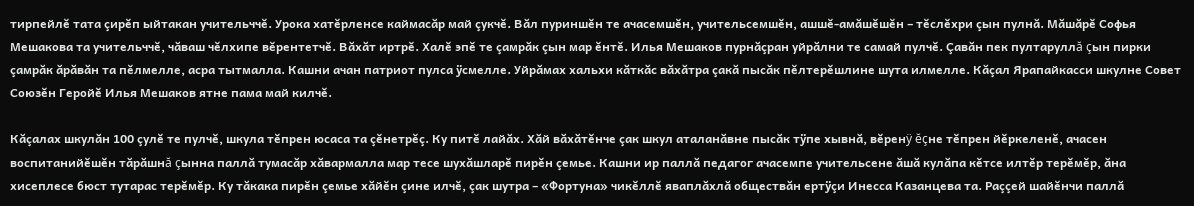тирпейлĕ тата çирĕп ыйтакан учительччĕ. Урока хатĕрленсе каймасăр май çукчĕ. Вăл пуриншĕн те ачасемшĕн, учительсемшĕн, ашшĕ-амăшĕшĕн – тĕслĕхри çын пулнă. Мăшăрĕ Софья Мешакова та учительччĕ, чăваш чĕлхипе вĕрентетчĕ. Вăхăт иртрĕ. Халĕ эпĕ те çамрăк çын мар ĕнтĕ. Илья Мешаков пурнăçран уйрăлни те самай пулчĕ. Çавăн пек пултаруллă çын пирки çамрăк ăрăвăн та пĕлмелле, асра тытмалла. Кашни ачан патриот пулса ÿсмелле. Уйрăмах хальхи кăткăс вăхăтра çакă пысăк пĕлтерĕшлине шута илмелле. Кăçал Ярапайкасси шкулне Совет Союзĕн Геройĕ Илья Мешаков ятне пама май килчĕ.

Кăçалах шкулăн 100 çулĕ те пулчĕ, шкула тĕпрен юсаса та çĕнетрĕç. Ку питĕ лайăх. Хăй вăхăтĕнче çак шкул аталанăвне пысăк тÿпе хывнă, вĕренÿ ĕçне тĕпрен йĕркеленĕ, ачасен воспитанийĕшĕн тăрăшнă çынна паллă тумасăр хăвармалла мар тесе шухăшларĕ пирĕн çемье. Кашни ир паллă педагог ачасемпе учительсене ăшă кулăпа кĕтсе илтĕр терĕмĕр, ăна хисеплесе бюст тутарас терĕмĕр. Ку тăкака пирĕн çемье хăйĕн çине илчĕ, çак шутра – «Фортуна» чикĕллĕ яваплăхлă обществăн ертÿçи Инесса Казанцева та. Раççей шайĕнчи паллă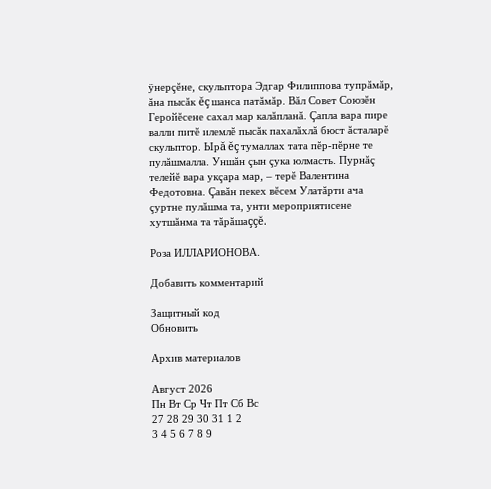ÿнерçĕне, скульптора Эдгар Филиппова тупрăмăр, ăна пысăк ĕç шанса патăмăр. Вăл Совет Союзĕн Геройĕсене сахал мар калăпланă. Çапла вара пире валли питĕ илемлĕ пысăк пахалăхлă бюст ăсталарĕ скульптор. Ырă ĕç тумаллах тата пĕр-пĕрне те пулăшмалла. Уншăн çын çука юлмасть. Пурнăç телейĕ вара укçара мар, – терĕ Валентина Федотовна. Çавăн пекех вĕсем Улатăрти ача çуртне пулăшма та, унти мероприятисене хутшăнма та тăрăшаççĕ.

Роза ИЛЛАРИОНОВА.

Добавить комментарий

Защитный код
Обновить

Архив материалов

Август 2026
Пн Вт Ср Чт Пт Сб Вс
27 28 29 30 31 1 2
3 4 5 6 7 8 9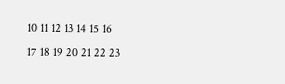10 11 12 13 14 15 16
17 18 19 20 21 22 23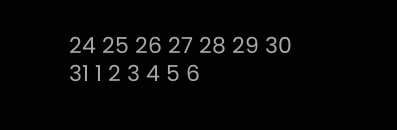24 25 26 27 28 29 30
31 1 2 3 4 5 6